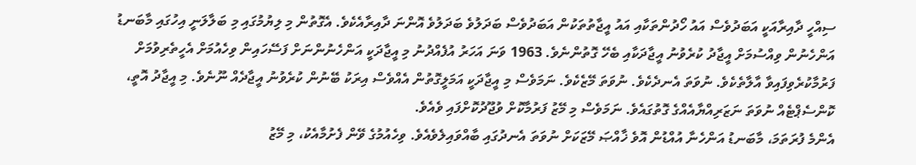ސިއްހީ ދާއިރާއަކީ އަބަދުވެސް އައު ހޯދުންތަކާއި އައު އީޖާތުތަކުން އަބަދުވެސް ބަދަލުވެ ބަދަލުވެ އޮންނަ ދާއިރާއެކެވެ. އެގޮތުން މި ލިޔުމުގައި މި ބަލާލަނީ އިހުގައި މާބަނޑު އަންހެނުން ވިއްސުމަށް އީޖާދު ކުރެވުނު އީޖާދަކާއި ބެހޭ ގޮތުންނެވެ. 1963 ވަނަ އަހަރު އުފެއްދުނު މި އީޖާދަކީ އަންހެނުންނަށް ފަސޭހައިން ވިހެއުމަށް އެހީތެރިވުމަށް ފަރުމާކުރެވިފައިވާ އާލާތެކެވެ. ނުވަތަ އެނދެކެވެ. ނުވަތަ މޭޒެކެވެ. ނަމަވެސް މި އީޖާދަކީ އަމަލީގޮތުން އެއްވެސް އިރަކު ބޭނުން ކުރެވުނު އީޖާދެއް ނޫނެވެ. މި އީޖާދު އޮތީ، ކޮންސެޕްޓެއް ނުވަތަ ނަޒަރިއްޔާއެއްގެ ގޮތުގައެވެ. ނަމަވެސް މި މޭޒު ފަރުމާކޮށް ވުޖޫދުކޮށްފައި ވެއެވެ.
އެންމެ ފުރަތަމަ، މާބަނޑު އަންހެނާ އުއްޑުން އޮވެ ޚާއްޞަ މޭޒަކަށް ނުވަތަ އެނދުގައި ބާއްވައިލެވެއެވެ. ވިހެއުމުގެ ވޭން ފެށުމާއެކު، މި މޭޒު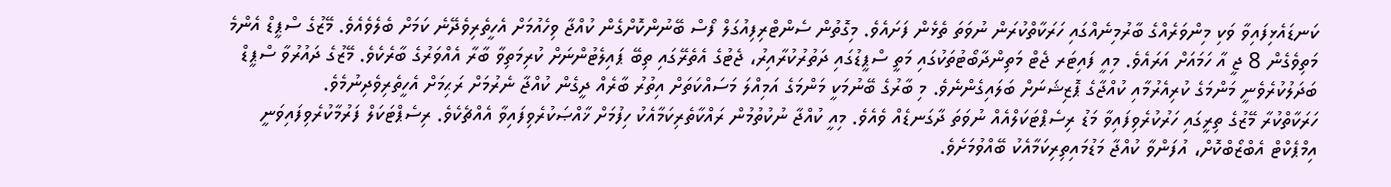ކަނޑައެޅިފައިވާ ވަކި މިންވަރެއްގެ ބާރުމިނެއްގައި ހަރަކާތްކުރަން ނުވަތަ ތެޅެން ފަށައެވެ. މިގޮތުން ސެންޓްރިފިއުގަލް ފޯސް ބޭނުންކޮށްގެން ކުއްޖާ ވިހެއުމަށް އެހީތެރިވެދޭނެ ކަމަށް ބެލެވެއެވެ. މޭޒުގެ ސްޕީޑް އެންމެ މަތިވެގެން 8 ޖީ އާ ހަމައަށް އަރައެވެ. މިއީ ފައިޓަރ ޖެޓް މަތިންދާބޯޓުތަކުގައި މަތީ ސްޕީޑުގައި ދަތުރުކުރާއިރު، ޖެޓުގެ އެތެރޭގައި ތިބޭ ޕައިލެޓުންނަށް ކުރިމަތިވާ ބާރާ އެއްވަރުގެ ބާރެކެވެ. މޭޒުގެ ދައުރުވާ ސްޕީޑް ބަދަލުކުރެވެނީ މަންމަގެ ކުރިއެރުމާއި ކުއްޖާގެ ޕޮޒިޝަނަށް ބަލައިގެންނެވެ. މި ބާރުގެ ބޭނުމަކީ މަންމަގެ އަމިއްލަ މަސައްކަތަށް އިތުރު ބާރެއް ދީގެން ކުއްޖާ ނެރުމަށް ރަޙިމަށް އެހީތެރިވެދިނުމެވެ.
ހަރަކާތްކުރާ މޭޒުގެ ތިރީގައި ހަރުކުރެވިފައިވާ މަޑު ރިސެޕްޓަކަލްއެއް ނުވަތަ ދާގަނޑެއް ވެއެވެ. މިއީ ކުއްޖާ ނުކުތުމުން ރައްކާތެރިކަމާއެކު ހިފުމަށް ޚާއްޞަކުރެވިފައިވާ އެއްޗެކެވެ. ރިސެޕްޓަކަލް ފަރުމާކުރެވިފައިވަނީ އިމްޕެކްޓް އެބްޒޯބްކޮށް، އުފަންވާ ކުއްޖާ މަޑުމައިތިރިކަމާއެކު ބޭއްވުމަށެވެ.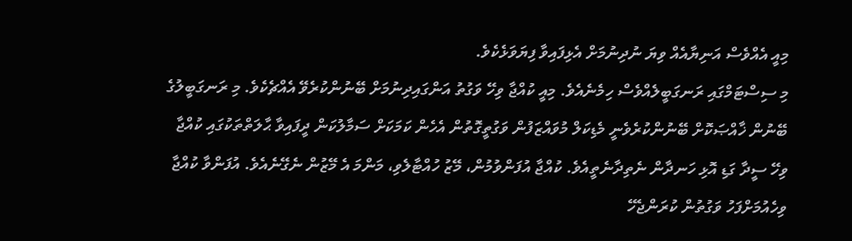މިއީ އެއްވެސް އަނިޔާއެއް ވިޔަ ނުދިނުމަށް އެޅިފައިވާ ފިޔަވަޅެކެވެ.
މި ސިސްޓަމްގައި ރަނގަބީލެއްވެސް ހިމެނެއެވެ. މިއީ ކުއްޖާ ވިހޭ ވަގުތު އަންގައިދިނުމަށް ބޭނުންކުރެވޭ އެއްޗެކެވެ. މި ރަނގަބީލުގެ ބޭނުން ޚާއްޞަކޮށް ބޭނުންކުރެވެނީ މެޑިކަލް މުވައްޒަފުން ވަގުތީގޮތުން އެހެން ކަމަކަށް ސަމާލުކަން ދީފައިވާ ޙާލަތްތަކުގައި ކުއްޖާ ވިހޭ ސީދާ ގަޑި އޮޅި ހަނދާން ނެތިދާނެތީއެވެ. ކުއްޖާ އުފަންވުމުން، މޭޒު ހުއްޓާލެވި، މަންމަ އެ މޭޒުން ނެގޭނެއެވެ. އުފަންވާ ކުއްޖާ ވިހެއުމަށްފަހު ވަގުތުން ކުރަންޖެހޭ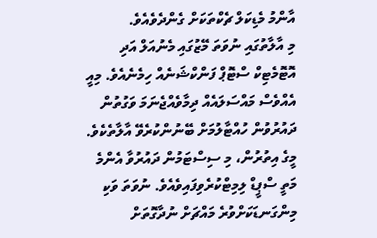އާންމު މެޑިކަލް ޗެކްތަކަށް ގެންދެވެއެވެ.
މި އާލާތުގައި ނުވަތަ މޭޒުގައި މެނުއަލް އަދި އޮޓޮމެޓިކް ސްޓޮޕް ފަންކްޝަނެއް ހިމެނެއެވެ. މިއީ އެއްވެސް މައްސަލައެއް ދިމާވެއްޖެނަމަ ވަގުތުން ދައުރުވުން ހުއްޓާލުމަށް ބޭނުންކުރެވޭ އާލާތެކެވެ.
މީގެ އިތުރުން، މި ސިސްޓަމުން ދައުރުވާ އެންމެ މަތީ ސްޕީޑް ލިމިޓްކުރެވިފައިވެއެވެ. ނުވަތަ ވަކި މިންގަނޑަކަށްވުރެ މައްޗަށް ނުދާގޮތަށް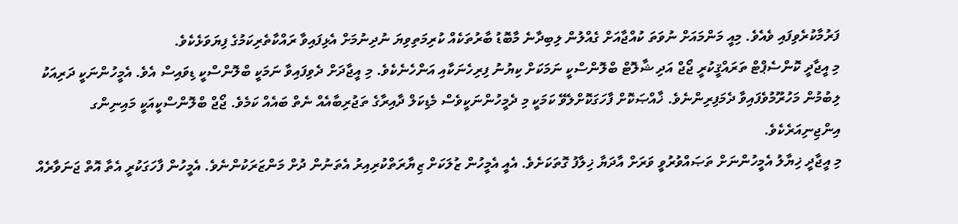ފަރުމާކުރެވިފައި ވެއެވެ. މިއީ މަންމައަށް ނުވަތަ ކުއްޖާއަށް ގެއްލުން ލިބިދާނެ މާބޮޑު ބާރުތަކެއް ކުރިމަތިވިޔަ ނުދިނުމަށް އެޅިފައިވާ ރައްކާތެރިކަމުގެ ފިޔަވަޅެކެވެ.
މި އީޖާދީ ކޮންސެޕްޓް ތަރައްޤީކުރީ ޖޯޖް އަދި ޝާލޮޓް ބްލޮންސްކީ ނަމަކަށް ކިޔުނު ފިރިހެނަކާއި އަންހެނެކެވެ. މި އީޖާދަށް ދެވިފައިވާ ނަމަކީ ބްލޮންސްކީ ޑިވައިސް އެވެ. އެމީހުންނަކީ ދަރިއަކު ލިބުމުން މަހުރޫމުވެފައިވާ ދެމަފިރިންނެވެ. ޚާއްޞަކޮށް ފާހަގަކޮށްލެވޭ ކަމަކީ މި ދެމީހުންނަކީވެސް މެޑިކަލް ދާއިރާގެ ތަޖުރިބާއެއް ނެތް ބައެއް ކަމެވެ. ޖޯޖް ބްލޮންސްކީއަކީ މައިނިންގ އިންޖިނިއަރެކެވެ.
މި އީޖާދީ ޚިޔާލު އެމީހުންނަށް ތަޞައްވުރުވީ ވަރަށް އާދަޔާ ޚިލާފު ގޮތަކަށެވެ. އެއީ އެމީހުން ޒުލަކަށް ޒިޔާރަތްކުރިއިރު އެތަނުން ދުށް މަންޒަރަކުންނެވެ. އެމީހުން ފާހަގަކުރީ އެތާ އޮތް ޖަނަވާރެއް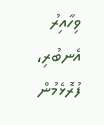ވިހާއިރު އެނބުރި، ފުރޮޅެމުން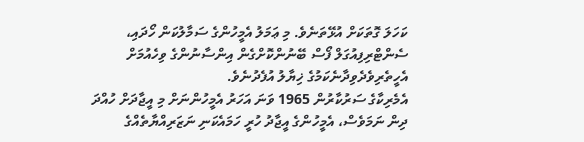ކަހަލަ ގޮތަކަށް އުޅޭތަނެވެ. މި ޢަމަލު އެމީހުންގެ ސަމާލުކަން ހޯދައި، ސެންޓްރިފިއުގަލް ފޯސް ބޭނުންކޮށްގެން އިންސާނުންގެ ވިހެއުމަށް އެހީތެރިވެދެވިދާނެކަމުގެ ޚިޔާލު އުފެދުނެވެ.
އެމެރިކާގެ ސަރުކާރުން 1965 ވަނަ އަހަރު އެމީހުންނަށް މި އީޖާދަށް ހުއްދަ ދިން ނަމަވެސް، އެމީހުންގެ އީޖާދު ހުރީ ހަމައެކަނި ނަޒަރިއްޔާތެއްގެ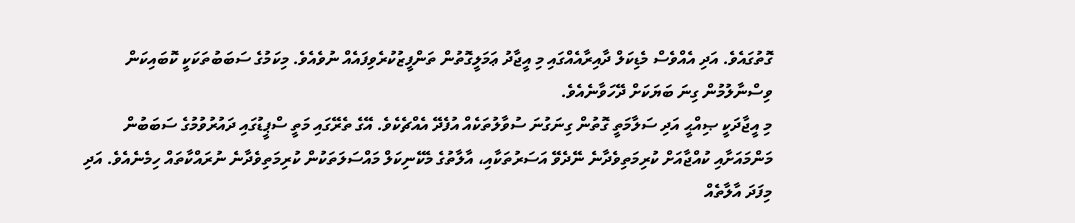ގޮތުގައެވެ. އަދި އެއްވެސް މެޑިކަލް ދާއިރާއެއްގައި މި އީޖާދު ޢަމަލީގޮތުން ތަންފީޒުކުރެވިފައެއް ނުވެއެވެ. މިކަމުގެ ސަބަބުތަކަކީ ކޮބައިކަން ވިސްނާލުމުން ގިނަ ބަޔަކަށް ދޭހަވާނެއެވެ.
މި އީޖާދަކީ ޞިއްޙީ އަދި ސަލާމަތީ ގޮތުން ގިނަގުނަ ސުވާލުތަކެއް އުފެދޭ އެއްޗެކެވެ. އޭގެ ތެރޭގައި މަތީ ސްޕީޑުގައި ދައުރުވުމުގެ ސަބަބުން މަންމައަށާއި ކުއްޖާއަށް ކުރިމަތިވެދާނެ ނޭދެވޭ އަސަރުތަކާއި، އާލާތުގެ މެކޭނިކަލް މައްސަލަތަކުން ކުރިމަތިވެދާނެ ނުރައްކާތައް ހިމެނެއެވެ. އަދި މިފަދަ އާލާތެއް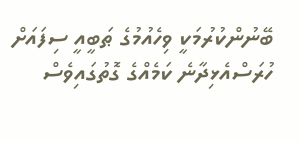ބޭނުންކުރުމަކީ ވިހެއުމުގެ ޠަބީއީ ސިފައަށް ހުރަސްއެޅިދާނެ ކަމެއްގެ ގޮތުގައިވެސް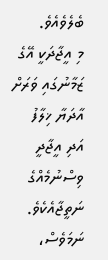ބެލެވެއެވެ.
މި އީޖާދަކީ އޭގެ ޒަމާނުގައި ވަރަށް އާދަޔާ ޚިލާފު އަދި އީޖާދީ ވިސްނުމެއްގެ ނަތީޖާއެކެވެ. ނަމަވެސް،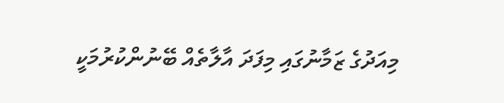މިއަދުގެ ޒަމާނުގައި މިފަދަ އާލާތެއް ބޭނުންކުރުމަކީ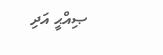ޞިއްޙީ އަދި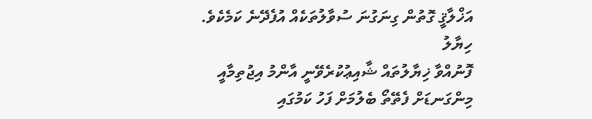އަޚްލާޤީ ގޮތުން ގިނަގުނަ ސުވާލުތަކެއް އުފެދޭނެ ކަމެކެވެ.
ހިޔާލު
ފޮނުއްވާ ޚިޔާލުތައް ޝާއިޢުކުރެވޭނީ އާންމު އިޖުތިމާއީ މިންގަނޑަށް ފެތޭތޯ ބެލުމަށް ފަހު ކަމުގައި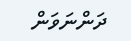ދަންނަވަން